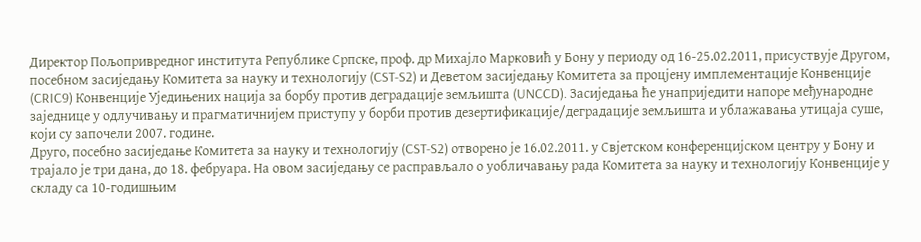Директор Пољопривредног института Републике Српске, проф. др Михајло Марковић у Бону у периоду од 16-25.02.2011, присуствује Другом, посебном засиједању Комитета за науку и технологију (CST-S2) и Деветом засиједању Комитета за процјену имплементације Конвенције (CRIC9) Конвенције Уједињених нација за борбу против деградације земљишта (UNCCD). Засиједања ће унаприједити напоре међународне заједнице у одлучивању и прагматичнијем приступу у борби против дезертификације/деградације земљишта и ублажавања утицаја суше, који су започели 2007. године.
Друго, посебно засиједање Комитета за науку и технологију (CST-S2) отворено је 16.02.2011. у Свјетском конференцијском центру у Бону и трајало је три дана, до 18. фебруара. На овом засиједању се расправљало о уобличавању рада Комитета за науку и технологију Конвенције у складу са 10-годишњим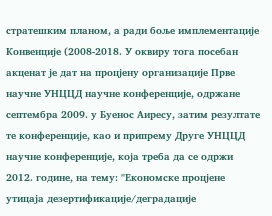стратешким планом, а ради боље имплементације Конвенције (2008-2018. У оквиру тога посебан акценат је дат на процјену организације Прве научне УНЦЦД научне конференције, одржане септембра 2009. у Буенос Аиресу, затим резултате те конференције, као и припрему Друге УНЦЦД научне конференције, која треба да се одржи 2012. године, на тему: "Економске процјене утицаја дезертификације/деградације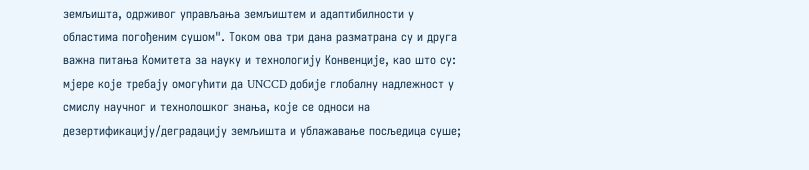земљишта, одрживог управљања земљиштем и адаптибилности у областима погођеним сушом". Током ова три дана разматрана су и друга важна питања Комитета за науку и технологију Конвенције, као што су: мјере које требају омогућити да UNCCD добије глобалну надлежност у смислу научног и технолошког знања, које се односи на дезертификацију/деградацију земљишта и ублажавање посљедица суше;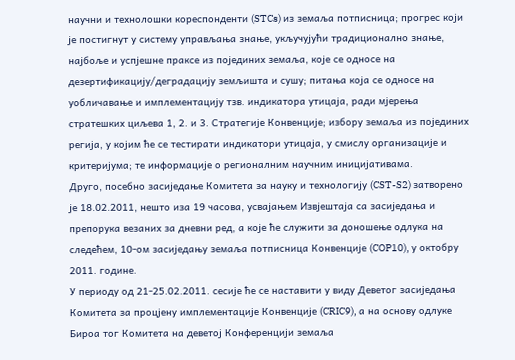научни и технолошки кореспонденти (STCs) из земаља потписница; прогрес који је постигнут у систему управљања знање, укључујући традиционално знање, најбоље и успјешне праксе из појединих земаља, које се односе на дезертификацију/деградацију земљишта и сушу; питања која се односе на уобличавање и имплементацију тзв. индикатора утицаја, ради мјерења стратешких циљева 1, 2. и 3. Стратегије Конвенције; избору земаља из појединих регија, у којим ће се тестирати индикатори утицаја, у смислу организације и критеријума; те информације о регионалним научним иницијативама.
Друго, посебно засиједање Комитета за науку и технологију (CST-S2) затворено је 18.02.2011, нешто иза 19 часова, усвајањем Извјештаја са засиједања и препорука везаних за дневни ред, а које ће служити за доношење одлука на следећем, 10-ом засиједању земаља потписница Конвенције (COP10), у октобру 2011. године.
У периоду од 21-25.02.2011. сесије ће се наставити у виду Деветог засиједања Комитета за процјену имплементације Конвенције (CRIC9), а на основу одлуке Бироа тог Комитета на деветој Конференцији земаља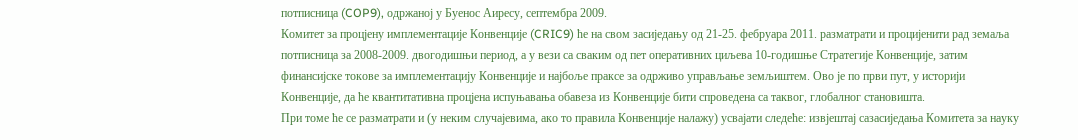потписница (COP9), одржаној у Буенос Аиресу, септембра 2009.
Комитет за процјену имплементације Конвенције (CRIC9) ће на свом засиједању од 21-25. фебруара 2011. разматрати и процијенити рад земаља потписница за 2008-2009. двогодишњи период, а у вези са сваким од пет оперативних циљева 10-годишње Стратегије Конвенције, затим финансијске токове за имплементацију Конвенције и најбоље праксе за одрживо управљање земљиштем. Ово је по први пут, у историји Конвенције, да ће квантитативна процјена испуњавања обавеза из Конвенције бити спроведена са таквог, глобалног становишта.
При томе ће се разматрати и (у неким случајевима, ако то правила Конвенције налажу) усвајати следеће: извјештај сазасиједања Комитета за науку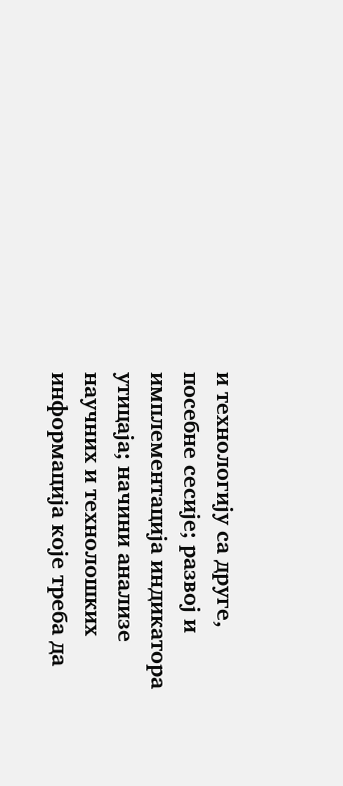и технологију са друге, посебне сесије; развој и имплементација индикатора утицаја; начини анализе научних и технолошких информација које треба да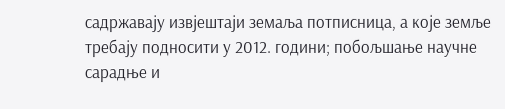садржавају извјештаји земаља потписница, а које земље требају подносити у 2012. години; побољшање научне сарадње и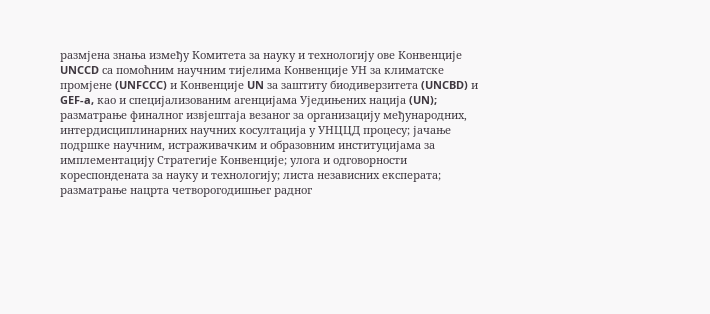размјена знања између Комитета за науку и технологију ове Конвенције UNCCD са помоћним научним тијелима Конвенције УН за климатске промјене (UNFCCC) и Конвенције UN за заштиту биодиверзитета (UNCBD) и GEF-a, као и специјализованим агенцијама Уједињених нација (UN); разматрање финалног извјештаја везаног за организацију међународних, интердисциплинарних научних косултација у УНЦЦД процесу; јачање подршке научним, истраживачким и образовним институцијама за имплементацију Стратегије Конвенције; улога и одговорности кореспондената за науку и технологију; листа независних експерата; разматрање нацрта четворогодишњег радног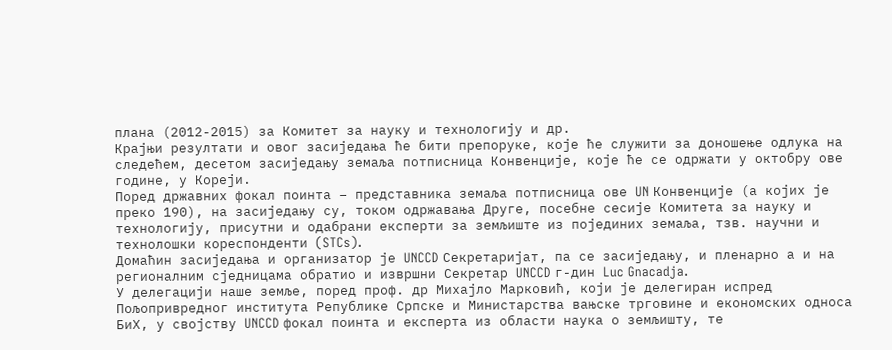плана (2012-2015) за Комитет за науку и технологију и др.
Крајњи резултати и овог засиједања ће бити препоруке, које ће служити за доношење одлука на следећем, десетом засиједању земаља потписница Конвенције, које ће се одржати у октобру ове године, у Кореји.
Поред државних фокал поинта – представника земаља потписница ове UN Конвенције (а којих је преко 190), на засиједању су, током одржавања Друге, посебне сесије Комитета за науку и технологију, присутни и одабрани експерти за земљиште из појединих земаља, тзв. научни и технолошки кореспонденти (STCs).
Домаћин засиједања и организатор је UNCCD Секретаријат, па се засиједању, и пленарно а и на регионалним сједницама обратио и извршни Секретар UNCCD г-дин Luc Gnacadja.
У делегацији наше земље, поред проф. др Михајло Марковић, који је делегиран испред Пољопривредног института Републике Српске и Министарства вањске трговине и економских односа БиХ, у својству UNCCD фокал поинта и експерта из области наука о земљишту, те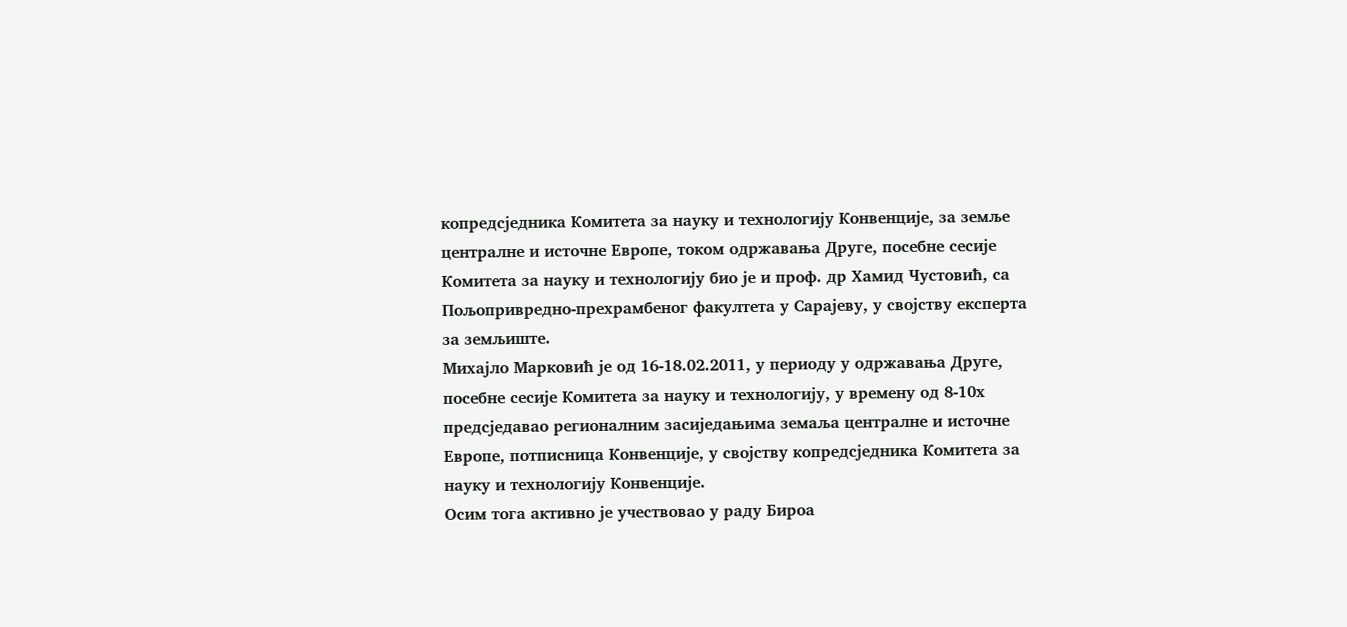копредсједника Комитета за науку и технологију Конвенције, за земље централне и источне Европе, током одржавања Друге, посебне сесије Комитета за науку и технологију био је и проф. др Хамид Чустовић, са Пољопривредно-прехрамбеног факултета у Сарајеву, у својству експерта за земљиште.
Михајло Марковић је од 16-18.02.2011, у периоду у одржавања Друге, посебне сесије Комитета за науку и технологију, у времену од 8-10х предсједавао регионалним засиједањима земаља централне и источне Европе, потписница Конвенције, у својству копредсједника Комитета за науку и технологију Конвенције.
Осим тога активно је учествовао у раду Бироа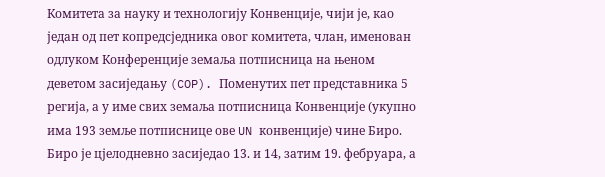Комитета за науку и технологију Конвенције, чији је, као један од пет копредсједника овог комитета, члан, именован одлуком Конференције земаља потписница на њеном деветом засиједању (COP). Поменутих пет представника 5 регија, а у име свих земаља потписница Конвенције (укупно има 193 земље потписнице ове UN конвенције) чине Биро. Биро је цјелодневно засиједао 13. и 14, затим 19. фебруара, а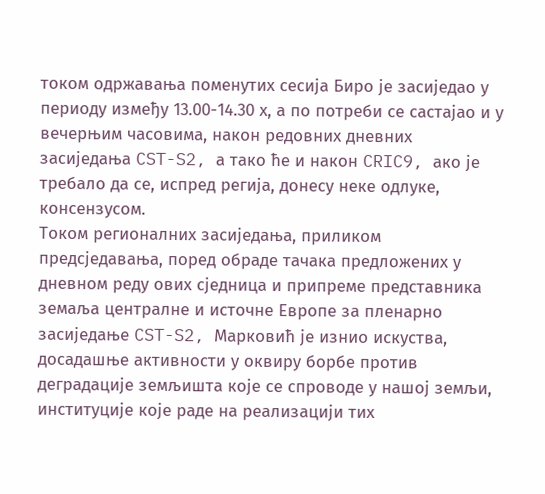током одржавања поменутих сесија Биро је засиједао у периоду између 13.00-14.30 х, а по потреби се састајао и у вечерњим часовима, након редовних дневних засиједања CST-S2, а тако ће и након CRIC9, ако је требало да се, испред регија, донесу неке одлуке, консензусом.
Током регионалних засиједања, приликом предсједавања, поред обраде тачака предложених у дневном реду ових сједница и припреме представника земаља централне и источне Европе за пленарно засиједање CST-S2, Марковић је изнио искуства, досадашње активности у оквиру борбе против деградације земљишта које се спроводе у нашој земљи, институције које раде на реализацији тих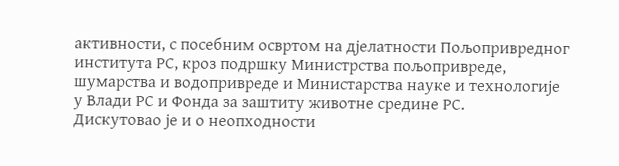активности, с посебним освртом на дјелатности Пољопривредног института РС, кроз подршку Министрства пољопривреде, шумарства и водопривреде и Министарства науке и технологије у Влади РС и Фонда за заштиту животне средине РС.
Дискутовао је и о неопходности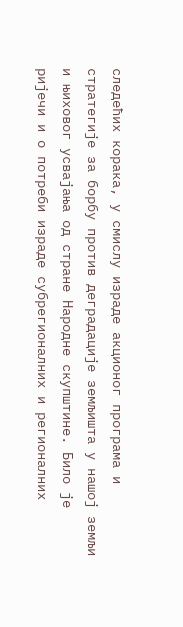следећих корака, у смислу израде акционог програма и стратегије за борбу против деградације земљишта у нашој земљи и њиховог усвајања од стране Народне скупштине. Било је ријечи и о потреби израде субрегионалних и регионалних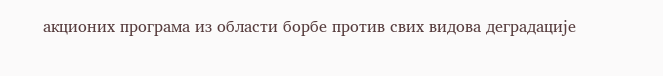акционих програма из области борбе против свих видова деградације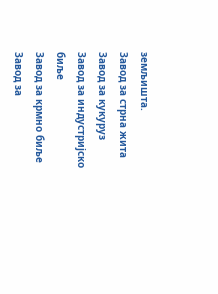земљишта.
Завод за стрна жита
Завод за кукуруз
Завод за индустријско биље
Завод за крмно биље
Завод за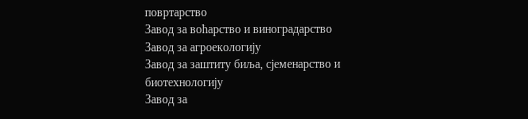повртарство
Завод за воћарство и виноградарство
Завод за агроекологију
Завод за заштиту биља, сјеменарство и биотехнологију
Завод за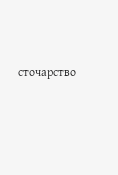сточарство